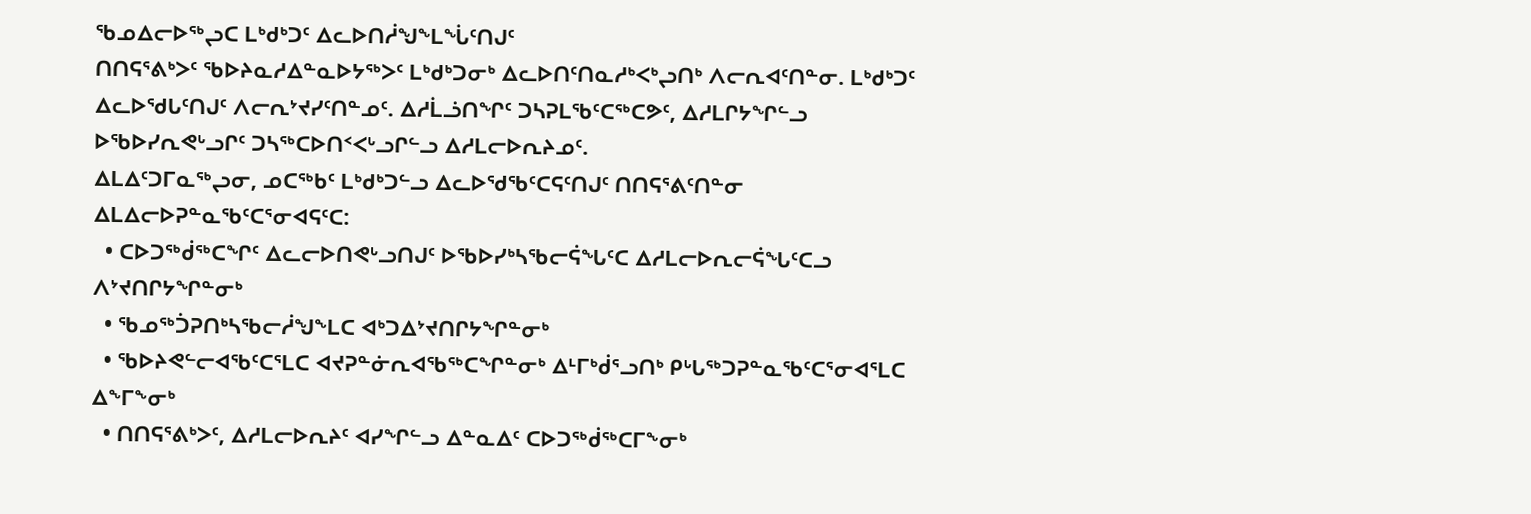ᖃᓄᐃᓕᐅᖅᖢᑕ ᒪᒃᑯᒃᑐᑦ ᐃᓚᐅᑎᓲᖑᖕᒪᖔᑦᑎᒍᑦ
ᑎᑎᕋᕐᕕᒃᐳᑦ ᖃᐅᔨᓇᓱᐃᓐᓇᐅᔭᖅᐳᑦ ᒪᒃᑯᒃᑐᓂᒃ ᐃᓚᐅᑎᑦᑎᓇᓱᒃᐸᒃᖢᑎᒃ ᐱᓕᕆᐊᑦᑎᓐᓂ. ᒪᒃᑯᒃᑐᑦ ᐃᓚᐅᖁᒐᑦᑎᒍᑦ ᐱᓕᕆᔾᔪᓯᑦᑎᓐᓄᑦ. ᐃᓱᒫᓘᑎᖏᑦ ᑐᓴᕈᒪᖃᑦᑕᖅᑕᕗᑦ, ᐃᓱᒪᒋᔭᖏᓪᓗ ᐅᖃᐅᓯᕆᕙᒡᓗᒋᑦ ᑐᓴᖅᑕᐅᑎᑉᐸᒡᓗᒋᓪᓗ ᐃᓱᒪᓕᐅᕆᔨᓄᑦ.
ᐃᒪᐃᑦᑐᒥᓇᖅᖢᓂ, ᓄᑕᖅᑲᑦ ᒪᒃᑯᒃᑐᓪᓗ ᐃᓚᐅᖁᖃᑦᑕᕋᑦᑎᒍᑦ ᑎᑎᕋᕐᕕᑦᑎᓐᓂ ᐃᒪᐃᓕᐅᕈᓐᓇᖃᑦᑕᕐᓂᐊᕋᑦᑕ:
  • ᑕᐅᑐᖅᑰᖅᑕᖏᑦ ᐃᓚᓕᐅᑎᕙᒡᓗᑎᒍᑦ ᐅᖃᐅᓯᒃᓴᖃᓕᕌᖓᑦᑕ ᐃᓱᒪᓕᐅᕆᓕᕌᖓᑦᑕᓗ ᐱᔾᔪᑎᒋᔭᖏᓐᓂᒃ
  • ᖃᓄᖅᑑᕈᑎᒃᓴᖃᓕᓲᖑᖕᒪᑕ ᐊᒃᑐᐃᔾᔪᑎᒋᔭᖏᓐᓂᒃ
  • ᖃᐅᔨᕙᓪᓕᐊᖃᑦᑕᕐᒪᑕ ᐊᔪᕈᓐᓃᕆᐊᖃᖅᑕᖏᓐᓂᒃ ᐃᒻᒥᒃᑰᕐᓗᑎᒃ ᑭᒡᒐᖅᑐᕈᓐᓇᖃᑦᑕᕐᓂᐊᕐᒪᑕ ᐃᖕᒥᖕᓂᒃ
  • ᑎᑎᕋᕐᕕᒃᐳᑦ, ᐃᓱᒪᓕᐅᕆᔨᑦ ᐊᓯᖏᓪᓗ ᐃᓐᓇᐃᑦ ᑕᐅᑐᖅᑰᖅᑕᒥᖕᓂᒃ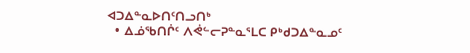ᐊᑐᐃᓐᓇᐅᑎᑦᑎᓗᑎᒃ
  • ᐃᓅᖃᑎᒌᑦ ᐱᕚᓪᓕᕈᓐᓇᕐᒪᑕ ᑭᒃᑯᑐᐃᓐᓇᓄᑦ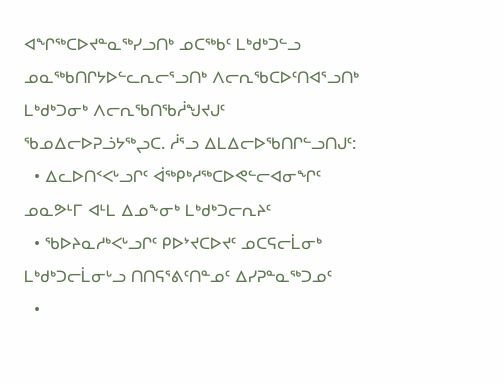ᐊᖏᖅᑕᐅᔪᓐᓇᖅᓯᓗᑎᒃ ᓄᑕᖅᑲᑦ ᒪᒃᑯᒃᑐᓪᓗ ᓄᓇᖅᑲᑎᒋᔭᐅᓪᓚᕆᓕᕐᓗᑎᒃ ᐱᓕᕆᖃᑕᐅᑦᑎᐊᕐᓗᑎᒃ
ᒪᒃᑯᒃᑐᓂᒃ ᐱᓕᕆᖃᑎᖃᓲᖑᔪᒍᑦ ᖃᓄᐃᓕᐅᕈᓘᔭᖅᖢᑕ. ᓲᕐᓗ ᐃᒪᐃᓕᐅᖃᑎᒋᓪᓗᑎᒍᑦ:
  • ᐃᓚᐅᑎᑉᐸᒡᓗᒋᑦ ᐋᖅᑭᒃᓱᖅᑕᐅᕙᓪᓕᐊᓂᖏᑦ ᓄᓇᕗᒻᒥ ᐊᒻᒪ ᐃᓄᖕᓂᒃ ᒪᒃᑯᒃᑐᓕᕆᔨᑦ
  • ᖃᐅᔨᓇᓱᒃᐸᒡᓗᒋᑦ ᑭᐅᔾᔪᑕᐅᔪᑦ ᓄᑕᕋᓕᒫᓂᒃ ᒪᒃᑯᒃᑐᓕᒫᓂᒡᓗ ᑎᑎᕋᕐᕕᑦᑎᓐᓄᑦ ᐃᓯᕈᓐᓇᖅᑐᓄᑦ
  •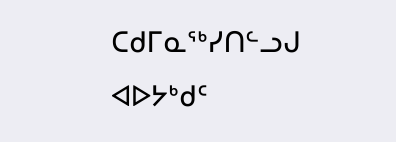ᑕᑯᒥᓇᖅᓯᑎᓪᓗᒍ ᐊᐅᔭᒃᑯᑦ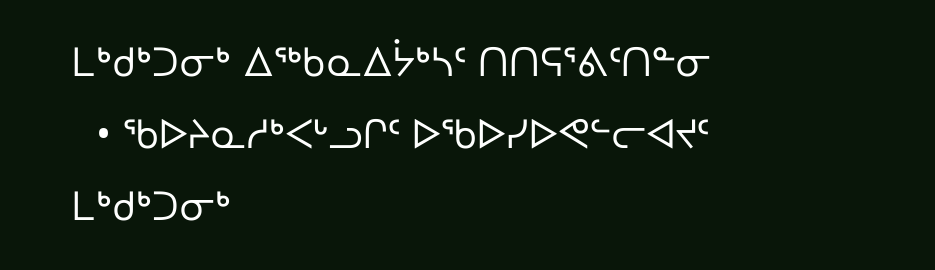ᒪᒃᑯᒃᑐᓂᒃ ᐃᖅᑲᓇᐃᔮᒃᓴᑦ ᑎᑎᕋᕐᕕᑦᑎᓐᓂ
  • ᖃᐅᔨᓇᓱᒃᐸᒡᓗᒋᑦ ᐅᖃᐅᓯᐅᕙᓪᓕᐊᔪᑦ ᒪᒃᑯᒃᑐᓂᒃ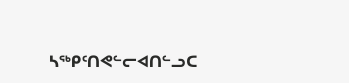ᓴᖅᑭᑦᑎᕙᓪᓕᐊᑎᓪᓗᑕ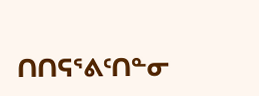ᑎᑎᕋᕐᕕᑦᑎᓐᓂ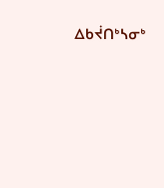ᐃᑲᔫᑎᒃᓴᓂᒃ